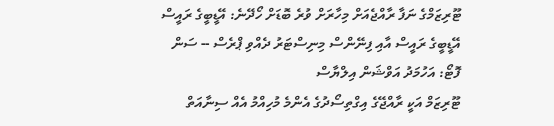ޓޫރިޒަމްގެ ނަފާ ރާއްޖެއަށް މިހާރަށް ވުރެ ބޮޑަށް ހޯދޭނެ: އޭޑީބީގެ ރައީސް
އޭޑީބީގެ ރައީސް އާއި ފިނޭންސް މިނިސްޓަރު ދެއްވި ޕްރެސް -- ސަން ފޮޓޯ: އަހުމަދު އަވްޝަން އިލްޔާސް
ޓޫރިޒަމް އަކީ ރާއްޖޭގެ އިގްތިސޯދުގެ އެންމެ މުހިއްމު އެއް ސިނާއަތް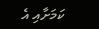ކަމަށާއި އެ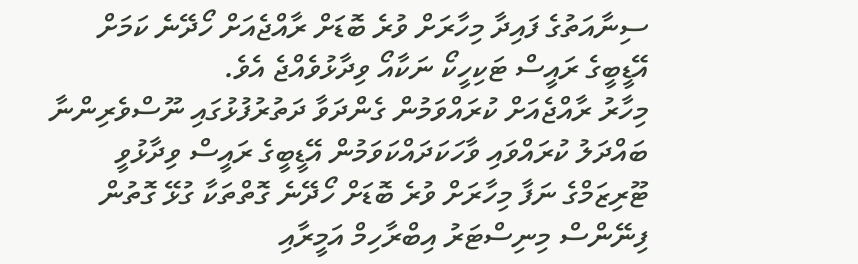ސިނާއަތުގެ ފައިދާ މިހާރަށް ވުރެ ބޮޑަށް ރާއްޖެއަށް ހޯދޭނެ ކަމަށް އޭޑީބީގެ ރައީސް ޓަކިހީކޯ ނަކާއޯ ވިދާޅުވެއްޖެ އެވެ.
މިހާރު ރާއްޖެއަށް ކުރައްވަމުން ގެންދަވާ ދަތުރުފުޅުގައި ނޫސްވެރިންނާ ބައްދަލު ކުރައްވައި ވާހަކަދައްކަވަމުން އޭޑީބީގެ ރައީސް ވިދާޅުވީ ޓޫރިޒަމްގެ ނަފާ މިހާރަށް ވުރެ ބޮޑަށް ހޯދޭނެ ގޮތްތަކާ ގުޅޭ ގޮތުން ފިނޭންސް މިނިސްޓަރު އިބްރާހިމް އަމީރާއި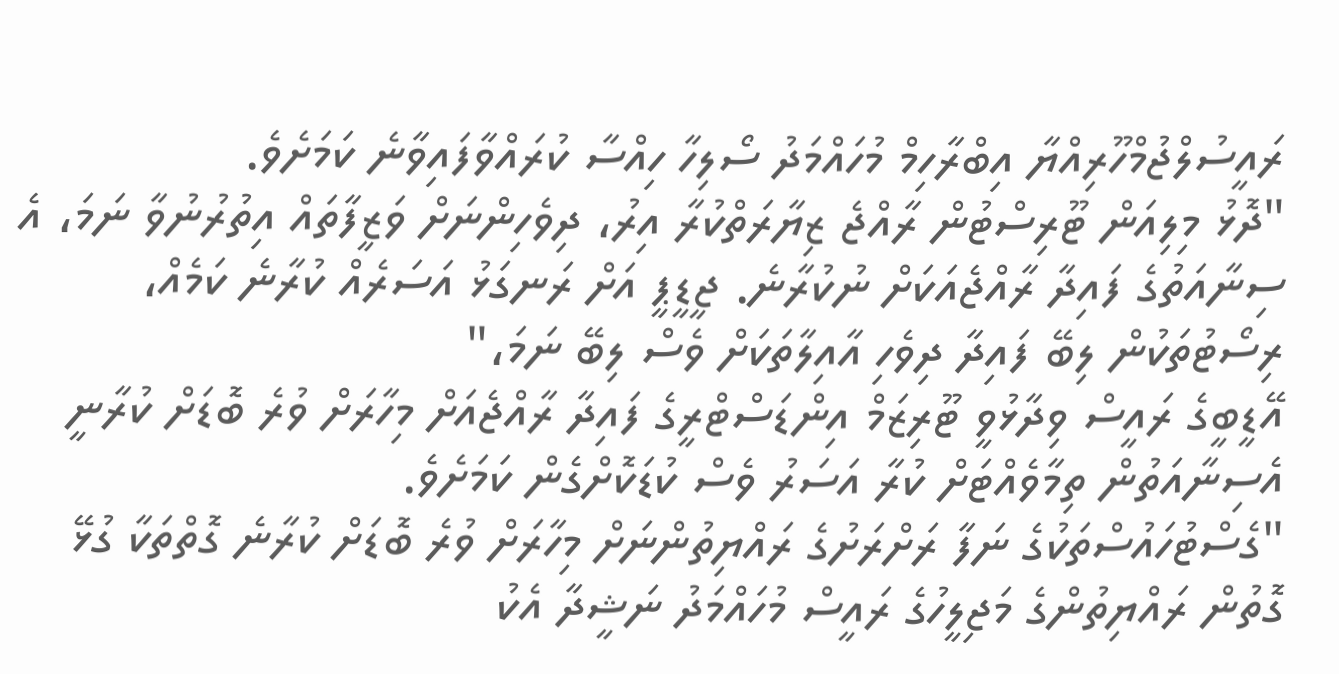ރައީސުލްޖުމްހޫރިއްޔާ އިބްރާހިމް މުހައްމަދު ސޯލިހާ ހިއްސާ ކުރައްވާފައިވާނެ ކަމަށެވެ.
"ދޮޅު މިލިއަން ޓޫރިސްޓުން ރާއްޖެ ޒިޔާރަތްކުރާ އިރު، ދިވެހިންނަށް ވަޒީފާތައް އިތުރުނުވާ ނަމަ، އެ ސިނާއަތުގެ ފައިދާ ރާއްޖެއަކަށް ނުކުރާނެ. ޖީޑީޕީ އަށް ރަނގަޅު އަސަރެއް ކުރާނެ ކަމެއް، ރިސޯޓުތަކުން ލިބޭ ފައިދާ ދިވެހި އާއިލާތަކަށް ވެސް ލިބޭ ނަމަ،"
އޭޑީބީގެ ރައީސް ވިދާޅުވީ ޓޫރިޒަމް އިންޑަސްޓްރީގެ ފައިދާ ރާއްޖެއަށް މިހާރަށް ވުރެ ބޮޑަށް ކުރާނީ އެސިނާއަތުން ތިމާވެއްޓަށް ކުރާ އަސަރު ވެސް ކުޑަކޮށްގެން ކަމަށެވެ.
"ގެސްޓުހައުސްތަކުގެ ނަފާ ރަށްރަށުގެ ރައްޔިތުންނަށް މިހާރަށް ވުރެ ބޮޑަށް ކުރާނެ ގޮތްތަކާ ގުޅޭ ގޮތުން ރައްޔިތުންގެ މަޖިލީހުގެ ރައީސް މުހައްމަދު ނަޝީދާ އެކު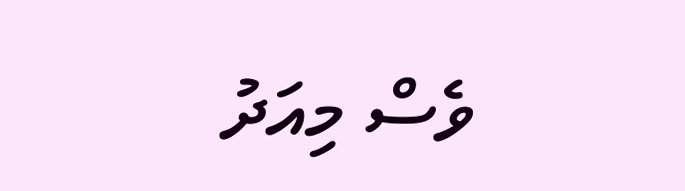ވެސް މިއަދު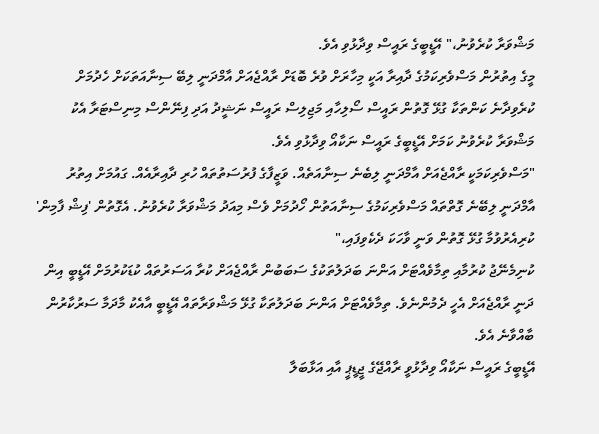މަޝްވަރާ ކުރެވުނު،" އޭޑީބީގެ ރައީސް ވިދާޅުވި އެވެ.
މީގެ އިތުރުން މަސްވެރިކަމުގެ ދާއިރާ އަކީ މިހާރަށް ވުރެ ބޮޑަށް ރާއްޖެއަށް އާމްދަނީ ލިބޭ ސިނާއަތަކަށް ހެދުމަށް ކުރެވިދާނެ ކަންތަކާ ގުޅޭ ގޮތުން ރައީސް ސޯލިހާއި މަޖިލިސް ރައީސް ނަޝީދު އަދި ފިނޭންސް މިނިސްޓަރާ އެކު މަޝްވަރާ ކުރެވުނު ކަމަށް އޭޑީބީގެ ރައީސް ނަކާއޯ ވިދާޅުވި އެވެ.
"މަސްވެރިކަމަކީ ރާއްޖެއަށް އާމްދަނީ ލިބެނެ ސިނާއަތެއް. ވަޒީފާގެ ފުރުސަތުތައް ހުރި ދާއިރާއެއް. ގައުމަށް އިތުރު އާމްދަނީ ލިބޭނެ ގޮތްތައް މަސްވެރިކަމުގެ ސިނާއަތުން ހޯދުމަށް ވެސް މިއަދު މަޝްވަރާ ކުރެވުނު. އެގޮތުން 'ފިޝް ފާމިން' ކުރިއެރުވުމާ ގުޅޭ ގޮތުން ވަނީ ވާހަކަ ދެކެވިފައި،"
ކުނިމެނޭޖު ކުރުމާއި ތިމާވެއްޓަށް އަންނަ ބަދަލުތަކުގެ ސަބަބުން ރާއްޖެއަށް ކުރާ އަސަރުތައް ކުޑަކުރުމަށް އޭޑީބީ އިން ދަނީ ރާއްޖެއަށް އެހީ ދެމުންނެވެ. ތިމާވެއްޓަށް އަންނަ ބަދަލުތަކާ ގުޅޭ މަޝްވަރާތައް އޭޑީބީ އާއެކު މާދަމާ ސަރުކާރުން ބާއްވާނެ އެވެ.
އޭޑީބީގެ ރައީސް ނަކާއޯ ވިދާޅުވީ ރާއްޖޭގެ ޖީޑީޕީ އާއި އަޅާބަލާ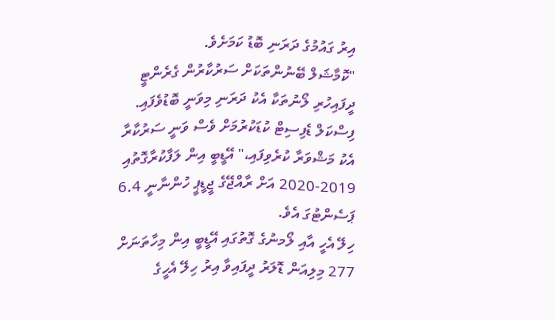އިރު ގައުމުގެ ދަރަނި ބޮޑު ކަމަށެވެ.
"ކޮމާޝަލް ބޭނުންތަކަށް ސަރުކާރުން ގެރެންޓީ ދީފައިހުރި ލޯނުތަކާ އެކު ދަރަނި މިވަނީ ބޮޑުވެފައި. ފިސްކަލް ޑެފިސިޓް ކުޑަކުރުމަށް ވެސް ވަނީ ސަރުކާރާ އެކު މަޝްވަރާ ކުރެވިފައި،" އޭޑީބީ އިން ލަފާކުރާގޮތުއި 2019-2020 އަށް ރާއްޖޭގެ ޖީޑީޕީ ހުންނާނީ 6.4 ޕަސެންޓުގަ އެވެ.
ހިލޭ އެހީ އާއި ލޯމނުގެ ގޮތުގައި އޭޑީބީ އިން މިހާތަނަށް 277 މިލިއަން ޑޮލަރު ދީފައިވާ އިރު ހިލޭ އެހީގެ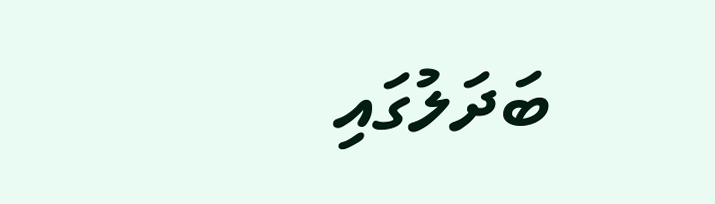ބަދަލުގައި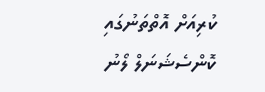ކުރިއަށް އޮތްތަނުގައި ކޮންސެޝަނަލް ލޯނު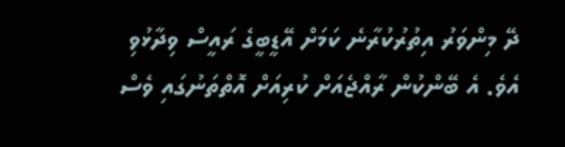ދޭ މިންވަރު އިތުރުކުރާނެ ކަމަށް އޭޑީބީގެ ރައީސް ވިދާޅުވި އެވެ. އެ ބޭންކުން ރާއްޖެއަށް ކުރިއަށް އޮތްތަނުގައި ވެސް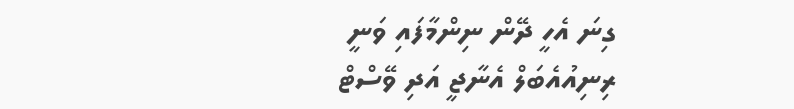ގިނަ އެހީ ދޭން ނިންމާފައި ވަނީ ރިނިއުއެބަލް އެނާޖީ އަދި ވޭސްޓް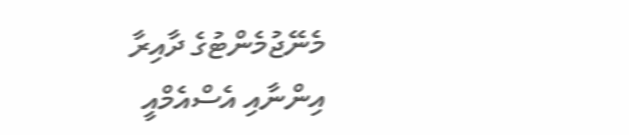މެނޭޖުމެންޓުގެ ދާއިރާ އިންނާއި އެސްއެމްއީ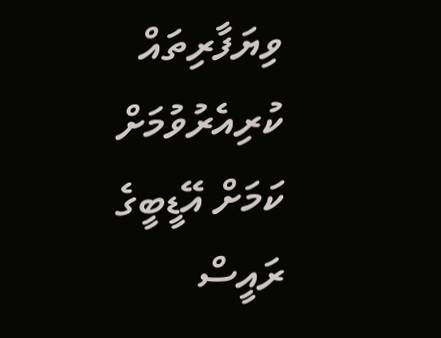ވިޔަފާރިތައް ކުރިއެރުވުމަށް ކަމަށް އޭޑީބީގެ ރައީސް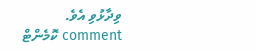ވިދާޅުވި އެވެ.
comment ކޮމެންޓް